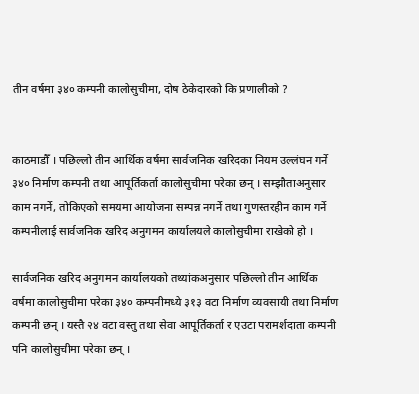तीन वर्षमा ३४० कम्पनी कालोसुचीमा, दोष ठेकेदारको कि प्रणालीको ?


काठमाडौँ । पछिल्लो तीन आर्थिक वर्षमा सार्वजनिक खरिदका नियम उल्लंघन गर्ने ३४० निर्माण कम्पनी तथा आपूर्तिकर्ता कालोसुचीमा परेका छन् । सम्झौताअनुसार काम नगर्ने, तोकिएको समयमा आयोजना सम्पन्न नगर्ने तथा गुणस्तरहीन काम गर्ने कम्पनीलाई सार्वजनिक खरिद अनुगमन कार्यालयले कालोसुचीमा राखेको हो ।

सार्वजनिक खरिद अनुगमन कार्यालयको तथ्यांकअनुसार पछिल्लो तीन आर्थिक वर्षमा कालोसुचीमा परेका ३४० कम्पनीमध्ये ३१३ वटा निर्माण व्यवसायी तथा निर्माण कम्पनी छन् । यस्तै २४ वटा वस्तु तथा सेवा आपूर्तिकर्ता र एउटा परामर्शदाता कम्पनी पनि कालोसुचीमा परेका छन् ।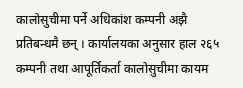कालोसुचीमा पर्ने अधिकांश कम्पनी अझै प्रतिबन्धमै छन् । कार्यालयका अनुसार हाल २६५ कम्पनी तथा आपूर्तिकर्ता कालोसुचीमा कायम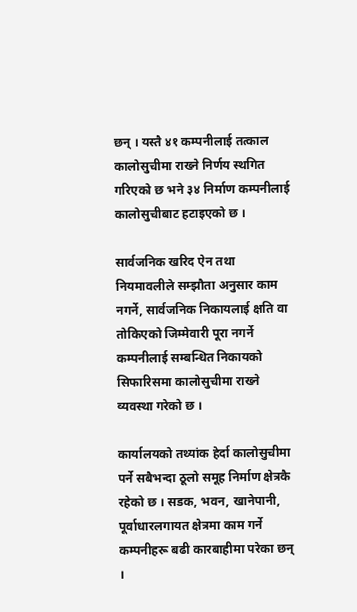छन् । यस्तै ४१ कम्पनीलाई तत्काल कालोसुचीमा राख्ने निर्णय स्थगित गरिएको छ भने ३४ निर्माण कम्पनीलाई कालोसुचीबाट हटाइएको छ ।

सार्वजनिक खरिद ऐन तथा नियमावलीले सम्झौता अनुसार काम नगर्ने, सार्वजनिक निकायलाई क्षति वा तोकिएको जिम्मेवारी पूरा नगर्ने कम्पनीलाई सम्बन्धित निकायको सिफारिसमा कालोसुचीमा राख्ने व्यवस्था गरेको छ ।

कार्यालयको तथ्यांक हेर्दा कालोसुचीमा पर्ने सबैभन्दा ठूलो समूह निर्माण क्षेत्रकै रहेको छ । सडक, भवन, खानेपानी, पूर्वाधारलगायत क्षेत्रमा काम गर्ने कम्पनीहरू बढी कारबाहीमा परेका छन् ।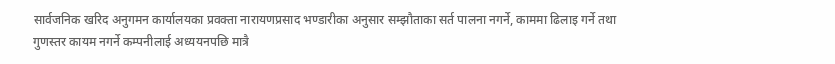सार्वजनिक खरिद अनुगमन कार्यालयका प्रवक्ता नारायणप्रसाद भण्डारीका अनुसार सम्झौताका सर्त पालना नगर्ने, काममा ढिलाइ गर्ने तथा गुणस्तर कायम नगर्ने कम्पनीलाई अध्ययनपछि मात्रै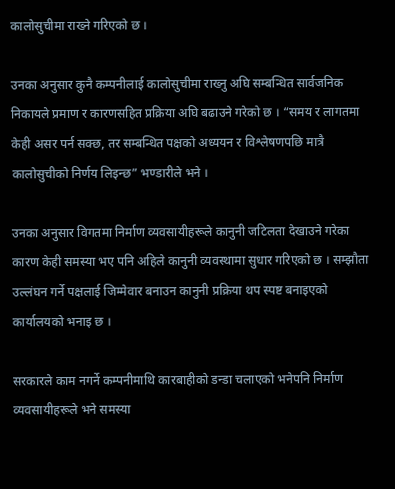कालोसुचीमा राख्ने गरिएको छ ।

उनका अनुसार कुनै कम्पनीलाई कालोसुचीमा राख्नु अघि सम्बन्धित सार्वजनिक निकायले प्रमाण र कारणसहित प्रक्रिया अघि बढाउने गरेको छ । “समय र लागतमा केही असर पर्न सक्छ, तर सम्बन्धित पक्षको अध्ययन र विश्लेषणपछि मात्रै कालोसुचीको निर्णय लिइन्छ” भण्डारीले भने ।

उनका अनुसार विगतमा निर्माण व्यवसायीहरूले कानुनी जटिलता देखाउने गरेका कारण केही समस्या भए पनि अहिले कानुनी व्यवस्थामा सुधार गरिएको छ । सम्झौता उल्लंघन गर्ने पक्षलाई जिम्मेवार बनाउन कानुनी प्रक्रिया थप स्पष्ट बनाइएको कार्यालयको भनाइ छ ।

सरकारले काम नगर्ने कम्पनीमाथि कारबाहीको डन्डा चलाएको भनेपनि निर्माण व्यवसायीहरूले भने समस्या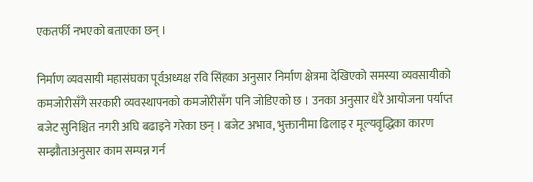एकतर्फी नभएको बताएका छन् ।

निर्माण व्यवसायी महासंघका पूर्वअध्यक्ष रवि सिंहका अनुसार निर्माण क्षेत्रमा देखिएको समस्या व्यवसायीको कमजोरीसँगै सरकारी व्यवस्थापनको कमजोरीसँग पनि जोडिएको छ । उनका अनुसार धेरै आयोजना पर्याप्त बजेट सुनिश्चित नगरी अघि बढाइने गरेका छन् । बजेट अभाव, भुक्तानीमा ढिलाइ र मूल्यवृद्धिका कारण सम्झौताअनुसार काम सम्पन्न गर्न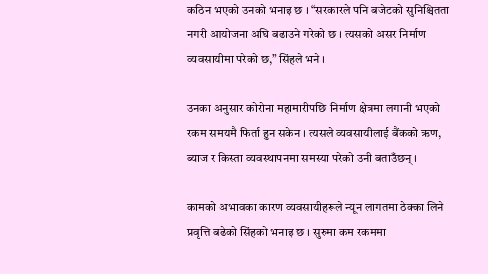कठिन भएको उनको भनाइ छ । “सरकारले पनि बजेटको सुनिश्चितता नगरी आयोजना अघि बढाउने गरेको छ । त्यसको असर निर्माण व्यवसायीमा परेको छ,” सिंहले भने ।

उनका अनुसार कोरोना महामारीपछि निर्माण क्षेत्रमा लगानी भएको रकम समयमै फिर्ता हुन सकेन । त्यसले व्यवसायीलाई बैंकको ऋण, ब्याज र किस्ता व्यवस्थापनमा समस्या परेको उनी बताउँछन् ।

कामको अभावका कारण व्यवसायीहरूले न्यून लागतमा ठेक्का लिने प्रवृत्ति बढेको सिंहको भनाइ छ । सुरुमा कम रकममा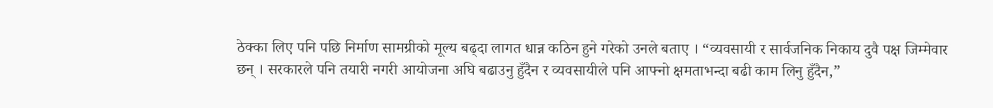ठेक्का लिए पनि पछि निर्माण सामग्रीको मूल्य बढ्दा लागत धान्न कठिन हुने गरेको उनले बताए । “व्यवसायी र सार्वजनिक निकाय दुवै पक्ष जिम्मेवार छन् । सरकारले पनि तयारी नगरी आयोजना अघि बढाउनु हुँदैन र व्यवसायीले पनि आफ्नो क्षमताभन्दा बढी काम लिनु हुँदैन,”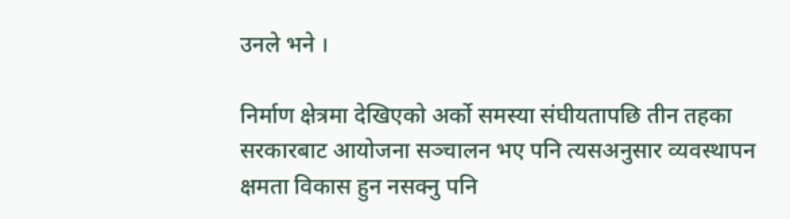उनले भने ।

निर्माण क्षेत्रमा देखिएको अर्को समस्या संघीयतापछि तीन तहका सरकारबाट आयोजना सञ्चालन भए पनि त्यसअनुसार व्यवस्थापन क्षमता विकास हुन नसक्नु पनि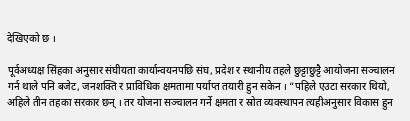देखिएको छ ।

पूर्वअध्यक्ष सिंहका अनुसार संघीयता कार्यान्वयनपछि संघ, प्रदेश र स्थानीय तहले छुट्टाछुट्टै आयोजना सञ्चालन गर्न थाले पनि बजेट, जनशक्ति र प्राविधिक क्षमतामा पर्याप्त तयारी हुन सकेन । “पहिले एउटा सरकार थियो, अहिले तीन तहका सरकार छन् । तर योजना सञ्चालन गर्ने क्षमता र स्रोत व्यवस्थापन त्यहीअनुसार विकास हुन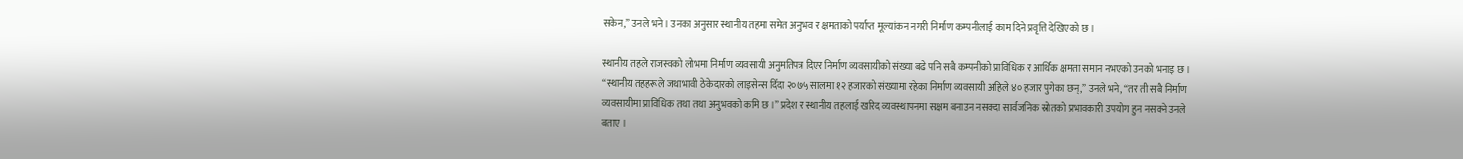सकेन,” उनले भने । उनका अनुसार स्थानीय तहमा समेत अनुभव र क्षमताको पर्याप्त मूल्यांकन नगरी निर्माण कम्पनीलाई काम दिने प्रवृत्ति देखिएको छ ।

स्थानीय तहले राजस्वको लोभमा निर्माण व्यवसायी अनुमतिपत्र दिएर निर्माण व्यवसायीको संख्या बढे पनि सबै कम्पनीको प्राविधिक र आर्थिक क्षमता समान नभएको उनको भनाइ छ । “स्थानीय तहहरूले जथाभावी ठेकेदारको लाइसेन्स दिँदा २०७५ सालमा १२ हजारको संख्यामा रहेका निर्माण व्यवसायी अहिले ४० हजार पुगेका छन्,” उनले भने, “तर ती सबै निर्माण व्यवसायीमा प्राविधिक तथा तथा अनुभवको कमि छ ।” प्रदेश र स्थानीय तहलाई खरिद व्यवस्थापनमा सक्षम बनाउन नसक्दा सार्वजनिक स्रोतको प्रभावकारी उपयोग हुन नसक्ने उनले बताए ।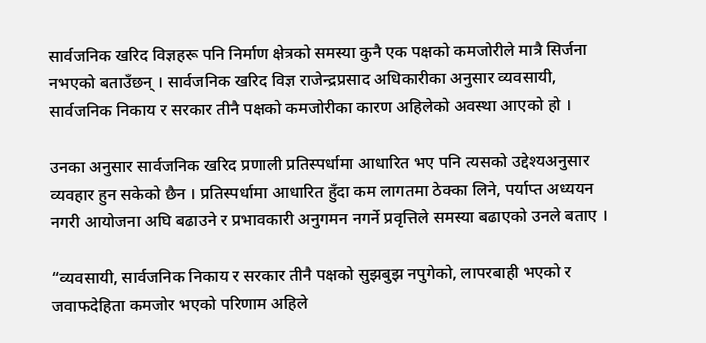सार्वजनिक खरिद विज्ञहरू पनि निर्माण क्षेत्रको समस्या कुनै एक पक्षको कमजोरीले मात्रै सिर्जना नभएको बताउँछन् । सार्वजनिक खरिद विज्ञ राजेन्द्रप्रसाद अधिकारीका अनुसार व्यवसायी, सार्वजनिक निकाय र सरकार तीनै पक्षको कमजोरीका कारण अहिलेको अवस्था आएको हो ।

उनका अनुसार सार्वजनिक खरिद प्रणाली प्रतिस्पर्धामा आधारित भए पनि त्यसको उद्देश्यअनुसार व्यवहार हुन सकेको छैन । प्रतिस्पर्धामा आधारित हुँदा कम लागतमा ठेक्का लिने, पर्याप्त अध्ययन नगरी आयोजना अघि बढाउने र प्रभावकारी अनुगमन नगर्ने प्रवृत्तिले समस्या बढाएको उनले बताए ।

“व्यवसायी, सार्वजनिक निकाय र सरकार तीनै पक्षको सुझबुझ नपुगेको, लापरबाही भएको र जवाफदेहिता कमजोर भएको परिणाम अहिले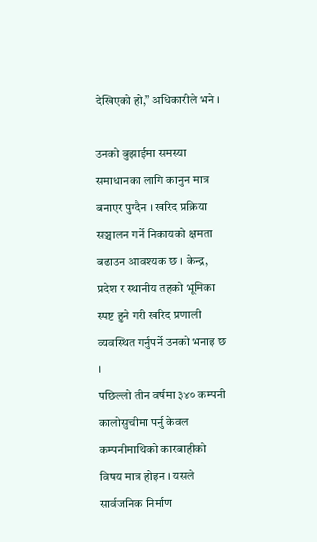देखिएको हो,” अधिकारीले भने ।

उनको बुझाईमा समस्या समाधानका लागि कानुन मात्र बनाएर पुग्दैन । खरिद प्रक्रिया सञ्चालन गर्ने निकायको क्षमता बढाउन आवश्यक छ । केन्द्र, प्रदेश र स्थानीय तहको भूमिका स्पष्ट हुने गरी खरिद प्रणाली व्यवस्थित गर्नुपर्ने उनको भनाइ छ ।
पछिल्लो तीन वर्षमा ३४० कम्पनी कालोसुचीमा पर्नु केवल कम्पनीमाथिको कारबाहीको विषय मात्र होइन । यसले सार्वजनिक निर्माण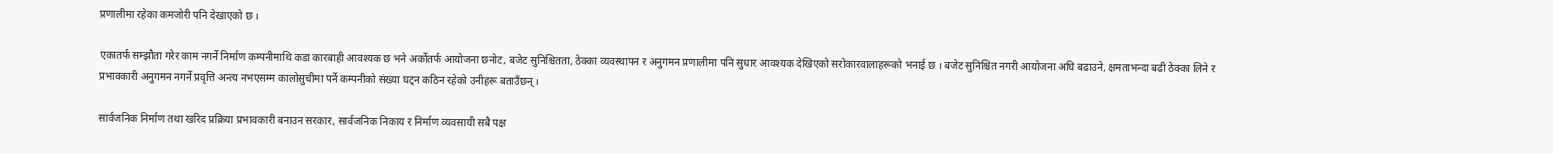प्रणालीमा रहेका कमजोरी पनि देखाएको छ ।

एकातर्फ सम्झौता गरेर काम नगर्ने निर्माण कम्पनीमाथि कडा कारबाही आवश्यक छ भने अर्कोतर्फ आयोजना छनोट, बजेट सुनिश्चितता, ठेक्का व्यवस्थापन र अनुगमन प्रणालीमा पनि सुधार आवश्यक देखिएको सरोकारवालाहरूको भनाई छ । बजेट सुनिश्चित नगरी आयोजना अघि बढाउने, क्षमताभन्दा बढी ठेक्का लिने र प्रभावकारी अनुगमन नगर्ने प्रवृत्ति अन्त्य नभएसम्म कालोसुचीमा पर्ने कम्पनीको संख्या घट्न कठिन रहेको उनीहरू बताउँछन् ।

सार्वजनिक निर्माण तथा खरिद प्रक्रिया प्रभावकारी बनाउन सरकार, सार्वजनिक निकाय र निर्माण व्यवसायी सबै पक्ष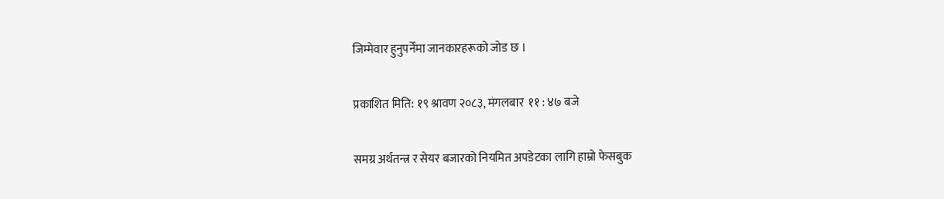जिम्मेवार हुनुपर्नेमा जानकारहरूको जोड छ ।

प्रकाशित मिति: १९ श्रावण २०८३, मंगलबार  ११ : ४७ बजे

समग्र अर्थतन्त्र र सेयर बजारको नियमित अपडेटका लागि हाम्रो फेसबुक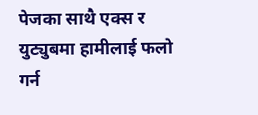पेजका साथै एक्स र युट्युबमा हामीलाई फलो गर्न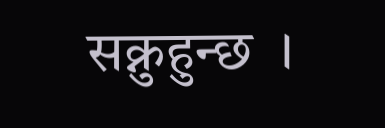सक्नुहुन्छ  ।